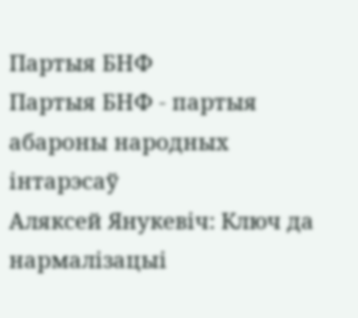Партыя БНФ
Партыя БНФ - партыя абароны народных інтарэсаў
Аляксей Янукевіч: Ключ да нармалізацыі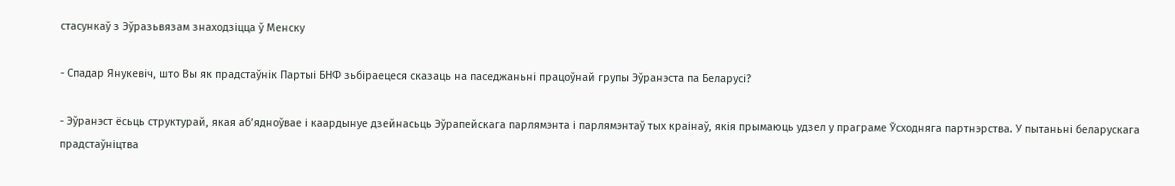стасункаў з Эўразьвязам знаходзіцца ў Менску

- Спадар Янукевіч, што Вы як прадстаўнік Партыі БНФ зьбіраецеся сказаць на паседжаньні працоўнай групы Эўранэста па Беларусі?

- Эўранэст ёсьць структурай, якая аб’ядноўвае і каардынуе дзейнасьць Эўрапейскага парлямэнта і парлямэнтаў тых краінаў, якія прымаюць удзел у праграме Ўсходняга партнэрства. У пытаньні беларускага прадстаўніцтва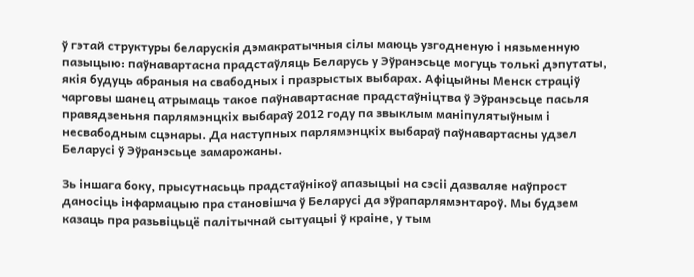ў гэтай структуры беларускія дэмакратычныя сілы маюць узгодненую і нязьменную пазыцыю: паўнавартасна прадстаўляць Беларусь у Эўранэсьце могуць толькі дэпутаты, якія будуць абраныя на свабодных і празрыстых выбарах. Афіцыйны Менск страціў чарговы шанец атрымаць такое паўнавартаснае прадстаўніцтва ў Эўранэсьце пасьля правядзеньня парлямэнцкіх выбараў 2012 году па звыклым маніпулятыўным і несвабодным сцэнары. Да наступных парлямэнцкіх выбараў паўнавартасны удзел Беларусі ў Эўранэсьце замарожаны.

Зь іншага боку, прысутнасьць прадстаўнікоў апазыцыі на сэсіі дазваляе наўпрост  даносіць інфармацыю пра становішча ў Беларусі да эўрапарлямэнтароў. Мы будзем казаць пра разьвіцьцё палітычнай сытуацыі ў краіне, у тым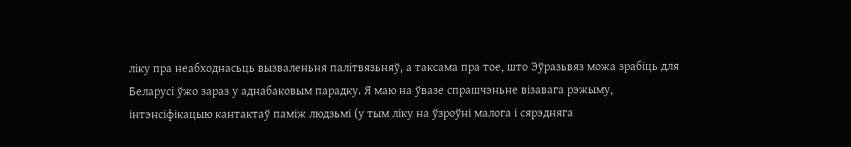ліку пра неабходнасьць вызваленьня палітвязьняў, а таксама пра тое, што Эўразьвяз можа зрабіць для Беларусі ўжо зараз у аднабаковым парадку. Я маю на ўвазе спрашчэньне візавага рэжыму, інтэнсіфікацыю кантактаў паміж людзьмі (у тым ліку на ўзроўні малога і сярэдняга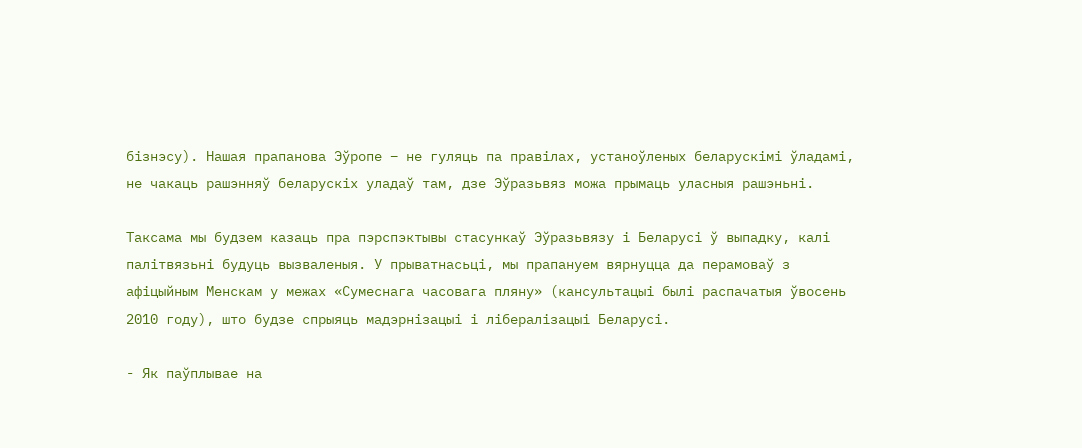бізнэсу). Нашая прапанова Эўропе – не гуляць па правілах, устаноўленых беларускімі ўладамі, не чакаць рашэнняў беларускіх уладаў там, дзе Эўразьвяз можа прымаць уласныя рашэньні.

Таксама мы будзем казаць пра пэрспэктывы стасункаў Эўразьвязу і Беларусі ў выпадку, калі палітвязьні будуць вызваленыя. У прыватнасьці, мы прапануем вярнуцца да перамоваў з афіцыйным Менскам у межах «Сумеснага часовага пляну» (кансультацыі былі распачатыя ўвосень 2010 году), што будзе спрыяць мадэрнізацыі і лібералізацыі Беларусі.

- Як паўплывае на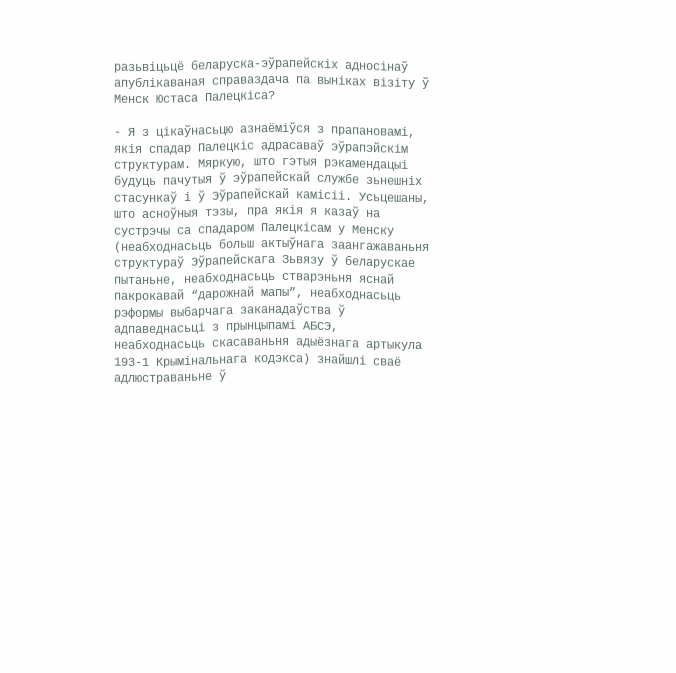разьвіцьцё беларуска-эўрапейскіх адносінаў апублікаваная справаздача па выніках візіту ў Менск Юстаса Палецкіса?

- Я з цікаўнасьцю азнаёміўся з прапановамі, якія спадар Палецкіс адрасаваў эўрапэйскім структурам. Мяркую, што гэтыя рэкамендацыі будуць пачутыя ў эўрапейскай службе зьнешніх стасункаў і ў Эўрапейскай камісіі. Усьцешаны, што асноўныя тэзы, пра якія я казаў на сустрэчы са спадаром Палецкісам у Менску (неабходнасьць больш актыўнага заангажаваньня структураў Эўрапейскага Зьвязу ў беларускае пытаньне, неабходнасьць стварэньня яснай пакрокавай “дарожнай мапы”, неабходнасьць рэформы выбарчага заканадаўства ў адпаведнасьці з прынцыпамі АБСЭ, неабходнасьць скасаваньня адыёзнага артыкула 193-1 Крымінальнага кодэкса) знайшлі сваё адлюстраваньне ў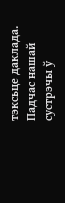тэксьце даклада. Падчас нашай сустрэчы ў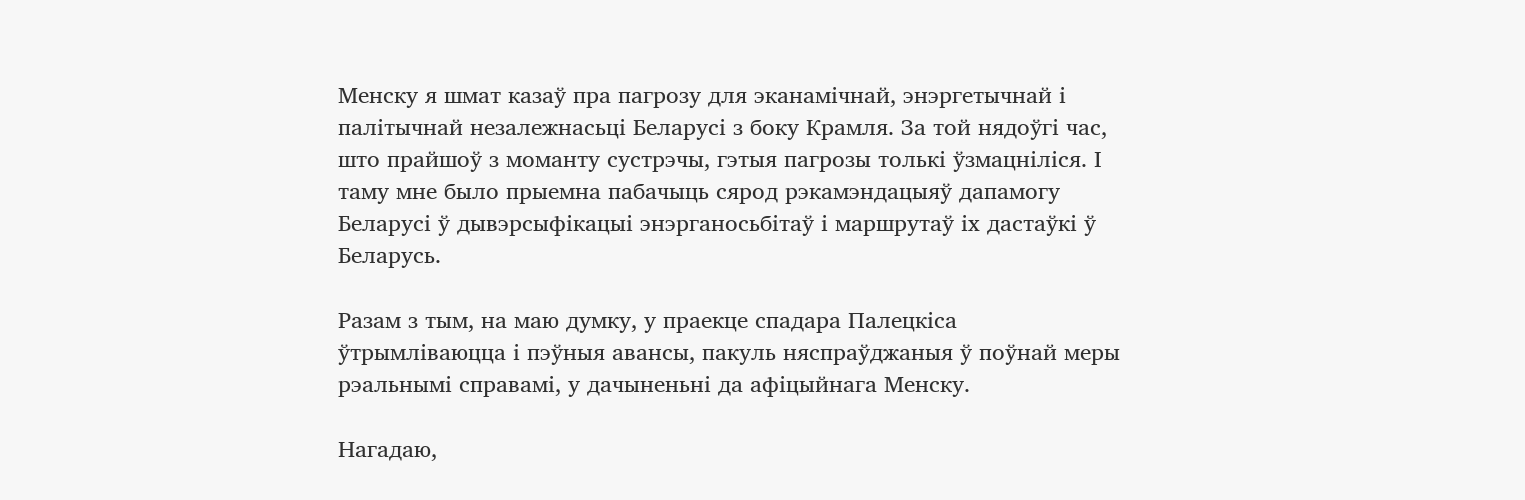Менску я шмат казаў пра пагрозу для эканамічнай, энэргетычнай і палітычнай незалежнасьці Беларусі з боку Крамля. За той нядоўгі час, што прайшоў з моманту сустрэчы, гэтыя пагрозы толькі ўзмацніліся. І таму мне было прыемна пабачыць сярод рэкамэндацыяў дапамогу Беларусі ў дывэрсыфікацыі энэрганосьбітаў і маршрутаў іх дастаўкі ў Беларусь.

Разам з тым, на маю думку, у праекце спадара Палецкіса ўтрымліваюцца і пэўныя авансы, пакуль няспраўджаныя ў поўнай меры рэальнымі справамі, у дачыненьні да афіцыйнага Менску.

Нагадаю,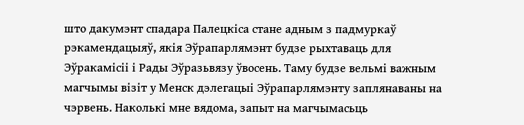што дакумэнт спадара Палецкіса стане адным з падмуркаў рэкамендацыяў, якія Эўрапарлямэнт будзе рыхтаваць для Эўракамісіі і Рады Эўразьвязу ўвосень. Таму будзе вельмі важным магчымы візіт у Менск дэлегацыі Эўрапарлямэнту заплянаваны на чэрвень. Наколькі мне вядома, запыт на магчымасьць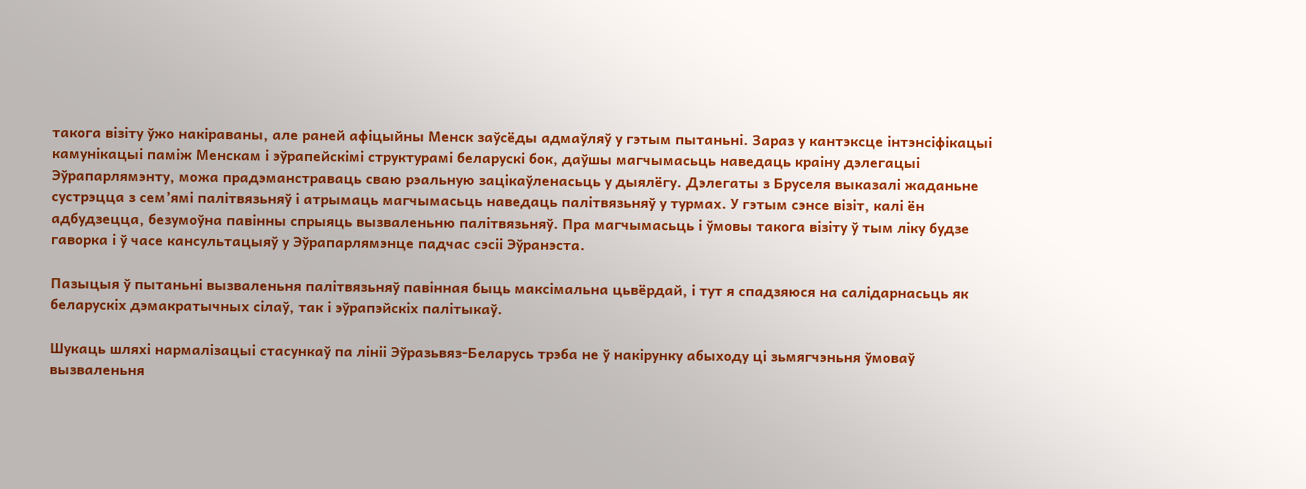такога візіту ўжо накіраваны, але раней афіцыйны Менск заўсёды адмаўляў у гэтым пытаньні. Зараз у кантэксце інтэнсіфікацыі камунікацыі паміж Менскам і эўрапейскімі структурамі беларускі бок, даўшы магчымасьць наведаць краіну дэлегацыі Эўрапарлямэнту, можа прадэманстраваць сваю рэальную зацікаўленасьць у дыялёгу. Дэлегаты з Бруселя выказалі жаданьне сустрэцца з сем’ямі палітвязьняў і атрымаць магчымасьць наведаць палітвязьняў у турмах. У гэтым сэнсе візіт, калі ён адбудзецца, безумоўна павінны спрыяць вызваленьню палітвязьняў. Пра магчымасьць і ўмовы такога візіту ў тым ліку будзе гаворка і ў часе кансультацыяў у Эўрапарлямэнце падчас сэсіі Эўранэста.

Пазыцыя ў пытаньні вызваленьня палітвязьняў павінная быць максімальна цьвёрдай, і тут я спадзяюся на салідарнасьць як беларускіх дэмакратычных сілаў, так і эўрапэйскіх палітыкаў.

Шукаць шляхі нармалізацыі стасункаў па лініі Эўразьвяз-Беларусь трэба не ў накірунку абыходу ці зьмягчэньня ўмоваў вызваленьня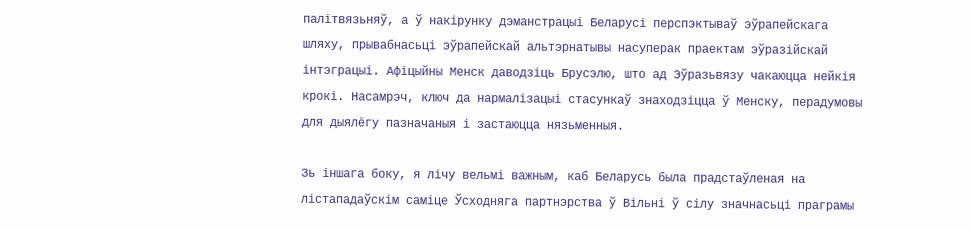палітвязьняў, а ў накірунку дэманстрацыі Беларусі перспэктываў эўрапейскага шляху, прывабнасьці эўрапейскай альтэрнатывы насуперак праектам эўразійскай інтэграцыі. Афіцыйны Менск даводзіць Брусэлю, што ад Эўразьвязу чакаюцца нейкія крокі. Насамрэч, ключ да нармалізацыі стасункаў знаходзіцца ў Менску, перадумовы для дыялёгу пазначаныя і застаюцца нязьменныя.

Зь іншага боку, я лічу вельмі важным, каб Беларусь была прадстаўленая на лістападаўскім саміце Ўсходняга партнэрства ў Вільні ў сілу значнасьці праграмы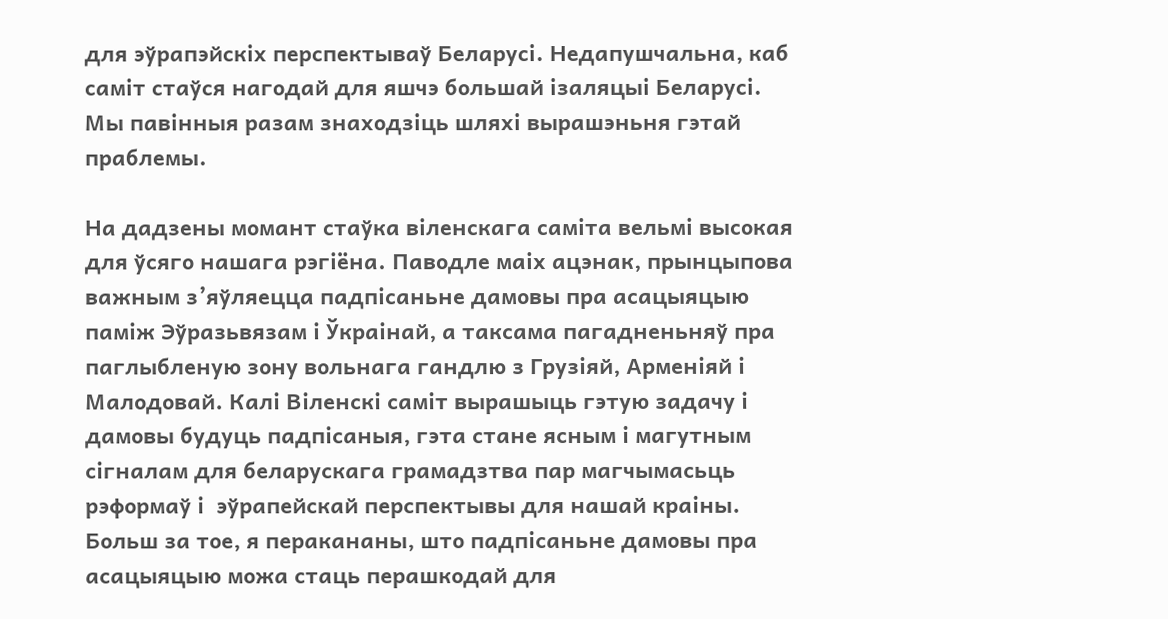для эўрапэйскіх перспектываў Беларусі. Недапушчальна, каб саміт стаўся нагодай для яшчэ большай ізаляцыі Беларусі. Мы павінныя разам знаходзіць шляхі вырашэньня гэтай праблемы.

На дадзены момант стаўка віленскага саміта вельмі высокая для ўсяго нашага рэгіёна. Паводле маіх ацэнак, прынцыпова важным з’яўляецца падпісаньне дамовы пра асацыяцыю паміж Эўразьвязам і Ўкраінай, а таксама пагадненьняў пра паглыбленую зону вольнага гандлю з Грузіяй, Арменіяй і Малодовай. Калі Віленскі саміт вырашыць гэтую задачу і дамовы будуць падпісаныя, гэта стане ясным і магутным сігналам для беларускага грамадзтва пар магчымасьць рэформаў і  эўрапейскай перспектывы для нашай краіны.  Больш за тое, я перакананы, што падпісаньне дамовы пра асацыяцыю можа стаць перашкодай для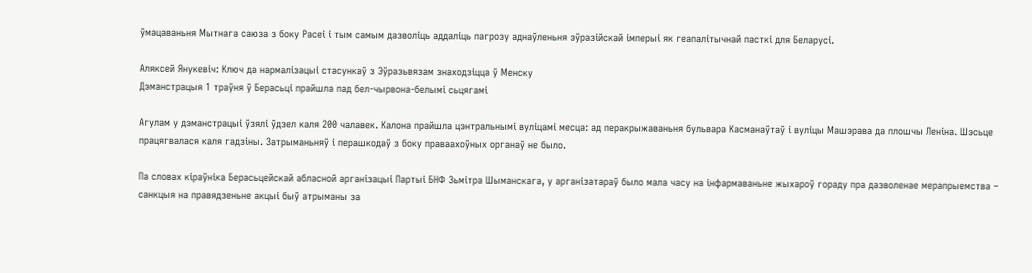ўмацаваньня Мытнага саюза з боку Расеі і тым самым дазволіць аддаліць пагрозу аднаўленьня эўразійскай імперыі як геапалітычнай пасткі для Беларусі.

Аляксей Янукевіч: Ключ да нармалізацыі стасункаў з Эўразьвязам знаходзіцца ў Менску
Дэманстрацыя 1 траўня ў Берасьці прайшла пад бел-чырвона-белымі сьцягамі

Агулам у дэманстрацыі ўзялі ўдзел каля 200 чалавек. Калона прайшла цэнтральнымі вуліцамі месца: ад перакрыжаваньня бульвара Касманаўтаў і вуліцы Машэрава да плошчы Леніна. Шэсьце працягвалася каля гадзіны. Затрыманьняў і перашкодаў з боку праваахоўных органаў не было.

Па словах кіраўніка Берасьцейскай абласной арганізацыі Партыі БНФ Зьмітра Шыманскага, у арганізатараў было мала часу на інфармаваньне жыхароў гораду пра дазволенае мерапрыемства – санкцыя на правядзеньне акцыі быў атрыманы за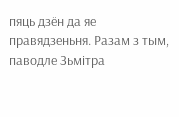пяць дзён да яе правядзеньня. Разам з тым, паводле Зьмітра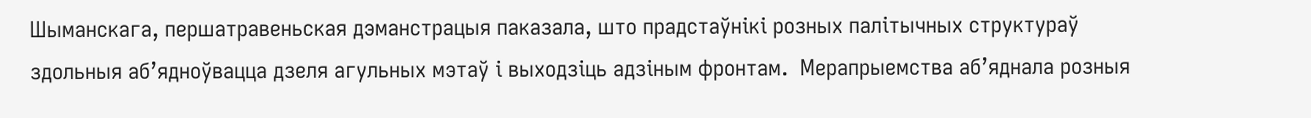Шыманскага, першатравеньская дэманстрацыя паказала, што прадстаўнікі розных палітычных структураў здольныя аб’ядноўвацца дзеля агульных мэтаў і выходзіць адзіным фронтам.  Мерапрыемства аб’яднала розныя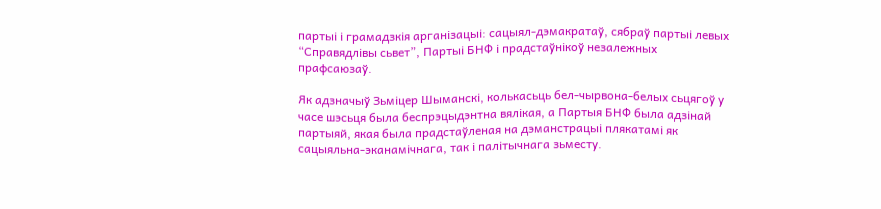партыі і грамадзкія арганізацыі: сацыял-дэмакратаў, сябраў партыі левых “Справядлівы сьвет”, Партыі БНФ і прадстаўнікоў незалежных прафсаюзаў.

Як адзначыў Зьміцер Шыманскі, колькасьць бел-чырвона-белых сьцягоў у часе шэсьця была беспрэцыдэнтна вялікая, а Партыя БНФ была адзінай партыяй, якая была прадстаўленая на дэманстрацыі плякатамі як сацыяльна-эканамічнага, так і палітычнага зьместу.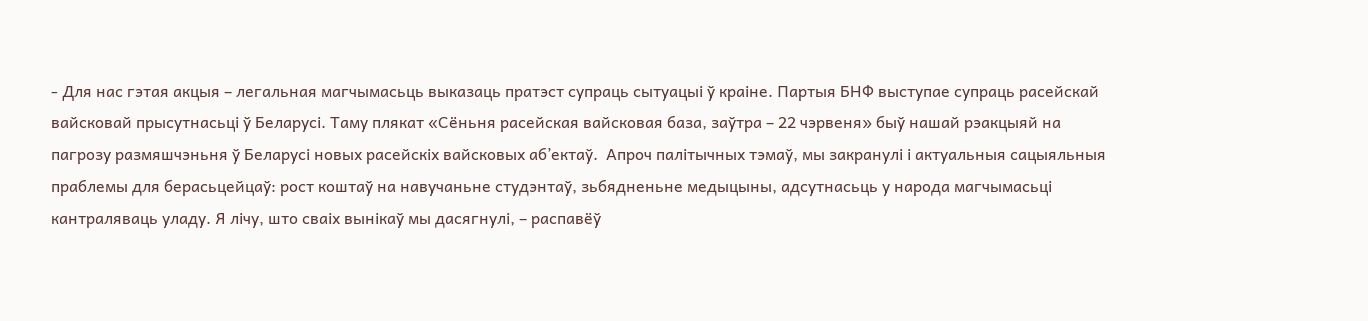- Для нас гэтая акцыя – легальная магчымасьць выказаць пратэст супраць сытуацыі ў краіне. Партыя БНФ выступае супраць расейскай вайсковай прысутнасьці ў Беларусі. Таму плякат «Сёньня расейская вайсковая база, заўтра – 22 чэрвеня» быў нашай рэакцыяй на пагрозу размяшчэньня ў Беларусі новых расейскіх вайсковых аб’ектаў.  Апроч палітычных тэмаў, мы закранулі і актуальныя сацыяльныя праблемы для берасьцейцаў: рост коштаў на навучаньне студэнтаў, зьбядненьне медыцыны, адсутнасьць у народа магчымасьці кантраляваць уладу. Я лічу, што сваіх вынікаў мы дасягнулі, – распавёў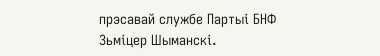прэсавай службе Партыі БНФ Зьміцер Шыманскі.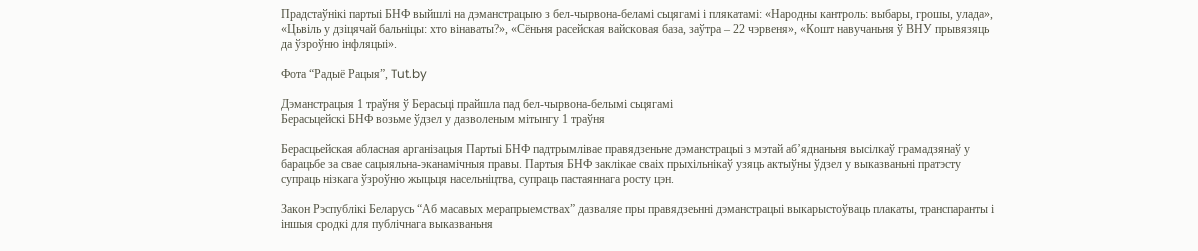Прадстаўнікі партыі БНФ выйшлі на дэманстрацыю з бел-чырвона-беламі сьцягамі і плякатамі: «Народны кантроль: выбары, грошы, улада», «Цьвіль у дзіцячай бальніцы: хто вінаваты?», «Сёньня расейская вайсковая база, заўтра – 22 чэрвеня», «Кошт навучаньня ў ВНУ прывязяць да ўзроўню інфляцыі».

Фота “Радыё Рацыя”, Tut.by

Дэманстрацыя 1 траўня ў Берасьці прайшла пад бел-чырвона-белымі сьцягамі
Берасьцейскі БНФ возьме ўдзел у дазволеным мітынгу 1 траўня

Берасцьейская абласная арганізацыя Партыі БНФ падтрымлівае правядзеньне дэманстрацыі з мэтай аб’яднаньня высілкаў грамадзянаў у барацьбе за свае сацыяльна-эканамічныя правы. Партыя БНФ заклікае сваіх прыхільнікаў узяць актыўны ўдзел у выказваньні пратэсту супраць нізкага ўзроўню жыцьця насельніцтва, супраць пастаяннага росту цэн.

Закон Рэспублікі Беларусь “Аб масавых мерапрыемствах” дазваляе пры правядзеьнні дэманстрацыі выкарыстоўваць плакаты, транспаранты і іншыя сродкі для публічнага выказваньня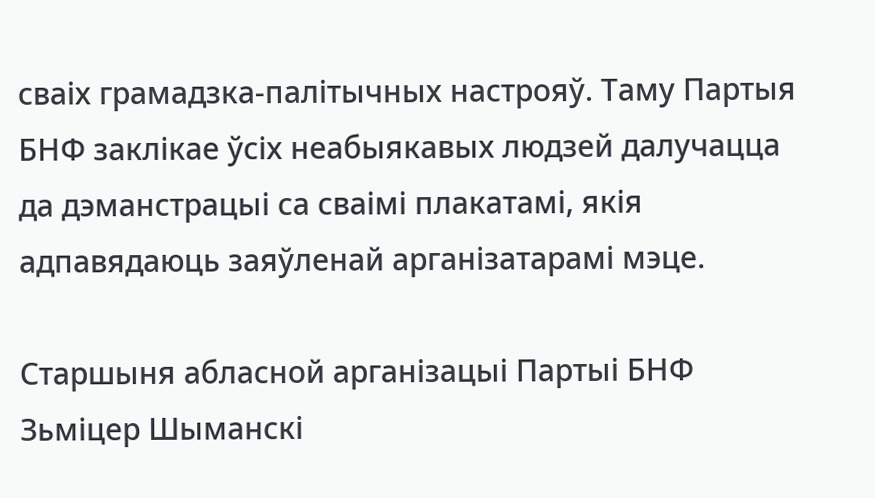сваіх грамадзка-палітычных настрояў. Таму Партыя БНФ заклікае ўсіх неабыякавых людзей далучацца да дэманстрацыі са сваімі плакатамі, якія адпавядаюць заяўленай арганізатарамі мэце.

Старшыня абласной арганізацыі Партыі БНФ Зьміцер Шыманскі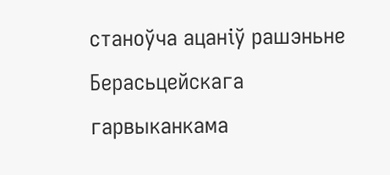станоўча ацаніў рашэньне Берасьцейскага гарвыканкама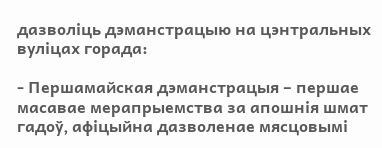дазволіць дэманстрацыю на цэнтральных вуліцах горада:

- Першамайская дэманстрацыя – першае масавае мерапрыемства за апошнія шмат гадоў, афіцыйна дазволенае мясцовымі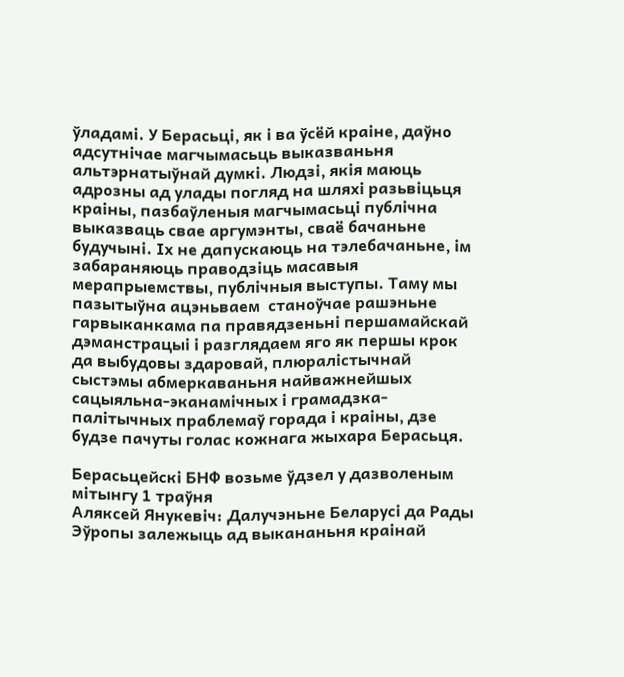ўладамі. У Берасьці, як і ва ўсёй краіне, даўно адсутнічае магчымасьць выказваньня альтэрнатыўнай думкі. Людзі, якія маюць адрозны ад улады погляд на шляхі разьвіцьця краіны, пазбаўленыя магчымасьці публічна выказваць свае аргумэнты, сваё бачаньне будучыні. Іх не дапускаюць на тэлебачаньне, ім забараняюць праводзіць масавыя мерапрыемствы, публічныя выступы. Таму мы пазытыўна ацэньваем  станоўчае рашэньне гарвыканкама па правядзеньні першамайскай дэманстрацыі і разглядаем яго як першы крок да выбудовы здаровай, плюралістычнай сыстэмы абмеркаваньня найважнейшых сацыяльна-эканамічных і грамадзка-палітычных праблемаў горада і краіны, дзе будзе пачуты голас кожнага жыхара Берасьця.

Берасьцейскі БНФ возьме ўдзел у дазволеным мітынгу 1 траўня
Аляксей Янукевіч: Далучэньне Беларусі да Рады Эўропы залежыць ад выкананьня краінай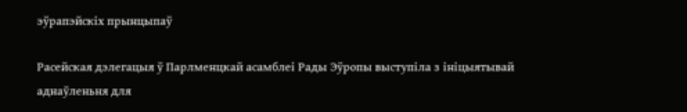эўрапэйскіх прынцыпаў

Расейская дэлегацыя ў Парлменцкай асамблеі Рады Эўропы выступіла з ініцыятывай аднаўленьня для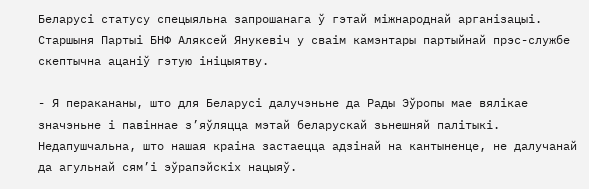Беларусі статусу спецыяльна запрошанага ў гэтай міжнароднай арганізацыі. Старшыня Партыі БНФ Аляксей Янукевіч у сваім камэнтары партыйнай прэс-службе скептычна ацаніў гэтую ініцыятву.

- Я перакананы, што для Беларусі далучэньне да Рады Эўропы мае вялікае значэньне і павіннае з’яўляцца мэтай беларускай зьнешняй палітыкі. Недапушчальна, што нашая краіна застаецца адзінай на кантыненце, не далучанай да агульнай сям’і эўрапэйскіх нацыяў.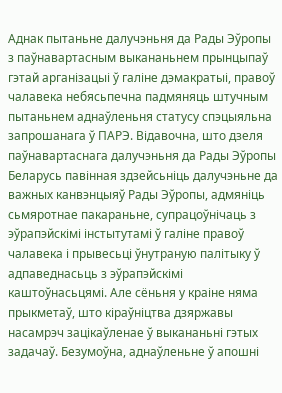Аднак пытаньне далучэньня да Рады Эўропы з паўнавартасным выкананьнем прынцыпаў гэтай арганізацыі ў галіне дэмакратыі, правоў чалавека небясьпечна падмяняць штучным пытаньнем аднаўленьня статусу спэцыяльна запрошанага ў ПАРЭ. Відавочна, што дзеля паўнавартаснага далучэньня да Рады Эўропы Беларусь павінная здзейсьніць далучэньне да важных канвэнцыяў Рады Эўропы, адмяніць сьмяротнае пакараньне, супрацоўнічаць з эўрапэйскімі інстытутамі ў галіне правоў чалавека і прывесьці ўнутраную палітыку ў адпаведнасьць з эўрапэйскімі каштоўнасьцямі. Але сёньня у краіне няма прыкметаў, што кіраўніцтва дзяржавы насамрэч зацікаўленае ў выкананьні гэтых задачаў. Безумоўна, аднаўленьне ў апошні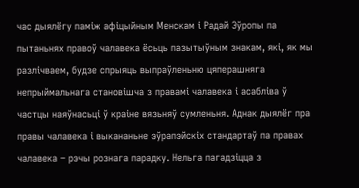час дыялёгу паміж афіцыйным Менскам і Радай Эўропы па пытаньнях правоў чалавека ёсьць пазытыўным знакам, які, як мы разлічваем, будзе спрыяць выпраўленьню цяперашняга непрыймальнага становішча з правамі чалавека і асабліва ў частцы наяўнасьці ў краіне вязьняў сумленьня. Аднак дыялёг пра правы чалавека і выкананьне эўрапэйскіх стандартаў па правах чалавека – рэчы рознага парадку. Нельга пагадзіцца з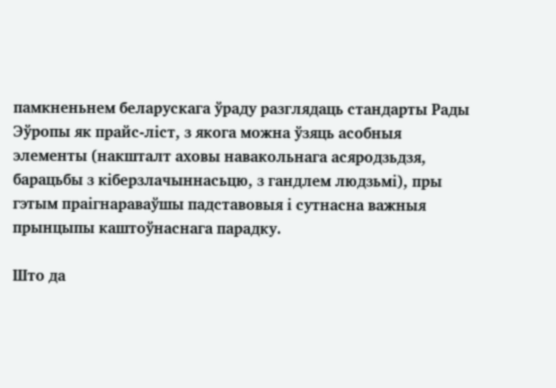памкненьнем беларускага ўраду разглядаць стандарты Рады Эўропы як прайс-ліст, з якога можна ўзяць асобныя элементы (накшталт аховы навакольнага асяродзьдзя, барацьбы з кіберзлачыннасьцю, з гандлем людзьмі), пры гэтым праігнараваўшы падставовыя і сутнасна важныя прынцыпы каштоўнаснага парадку.

Што да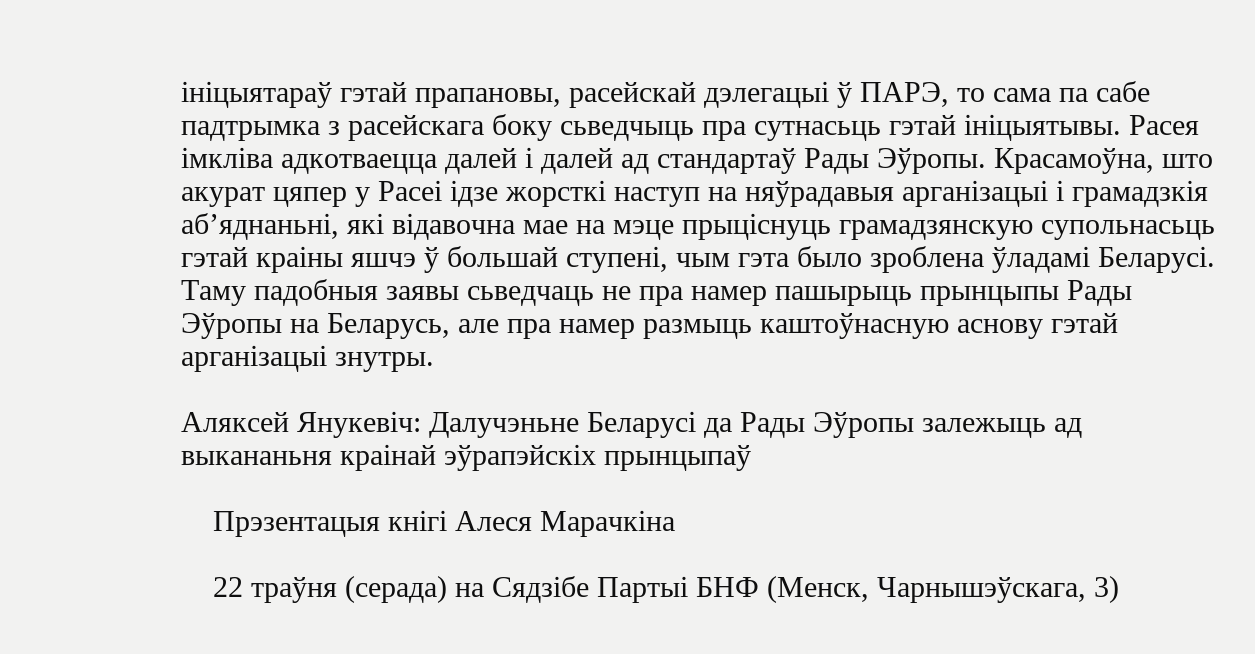ініцыятараў гэтай прапановы, расейскай дэлегацыі ў ПАРЭ, то сама па сабе падтрымка з расейскага боку сьведчыць пра сутнасьць гэтай ініцыятывы. Расея імкліва адкотваецца далей і далей ад стандартаў Рады Эўропы. Красамоўна, што акурат цяпер у Расеі ідзе жорсткі наступ на няўрадавыя арганізацыі і грамадзкія аб’яднаньні, які відавочна мае на мэце прыціснуць грамадзянскую супольнасьць гэтай краіны яшчэ ў большай ступені, чым гэта было зроблена ўладамі Беларусі. Таму падобныя заявы сьведчаць не пра намер пашырыць прынцыпы Рады Эўропы на Беларусь, але пра намер размыць каштоўнасную аснову гэтай арганізацыі знутры.

Аляксей Янукевіч: Далучэньне Беларусі да Рады Эўропы залежыць ад выкананьня краінай эўрапэйскіх прынцыпаў

    Прэзентацыя кнігі Алеся Марачкіна

    22 траўня (серада) на Сядзібе Партыі БНФ (Менск, Чарнышэўскага, 3)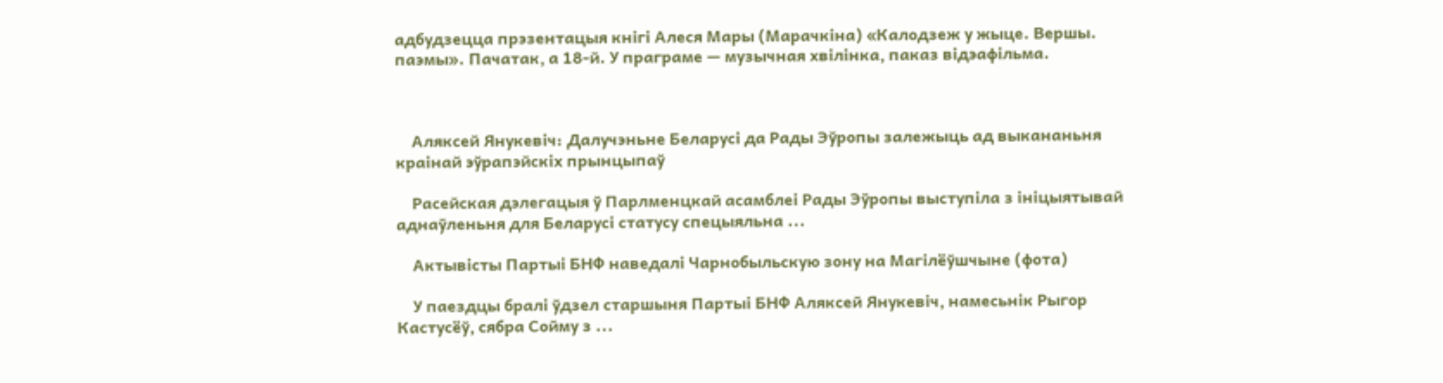адбудзецца прэзентацыя кнігі Алеся Мары (Марачкіна) «Калодзеж у жыце. Вершы. паэмы». Пачатак, а 18-й. У праграме — музычная хвілінка, паказ відэафільма.



    Аляксей Янукевіч: Далучэньне Беларусі да Рады Эўропы залежыць ад выкананьня краінай эўрапэйскіх прынцыпаў

    Расейская дэлегацыя ў Парлменцкай асамблеі Рады Эўропы выступіла з ініцыятывай аднаўленьня для Беларусі статусу спецыяльна ...

    Актывісты Партыі БНФ наведалі Чарнобыльскую зону на Магілёўшчыне (фота)

    У паездцы бралі ўдзел старшыня Партыі БНФ Аляксей Янукевіч, намесьнік Рыгор Кастусёў, сябра Сойму з ...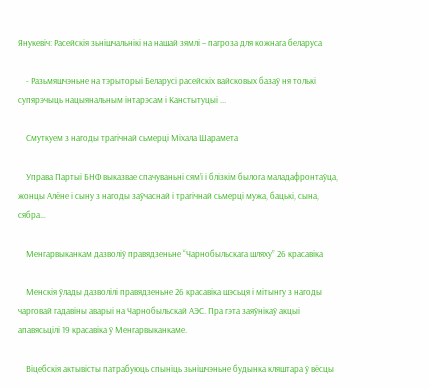Янукевіч: Расейскія зьнішчальнікі на нашай зямлі – пагроза для кожнага беларуса

    - Разьмяшчэньне на тэрыторыі Беларусі расейскіх вайсковых базаў ня толькі супярэчыць нацыянальным інтарэсам і Канстытуцыі ...

    Смуткуем з нагоды трагічнай сьмерці Міхала Шарамета

    Управа Партыі БНФ выказвае спачуваньні сям’і і блізкім былога маладафронтаўца, жонцы Алёне і сыну з нагоды заўчаснай і трагічнай сьмерці мужа, бацькі, сына, сябра…

    Менгарвыканкам дазволіў правядзеньне “Чарнобыльскага шляху” 26 красавіка

    Менскія ўлады дазволілі правядзеньне 26 красавіка шэсьця і мітынгу з нагоды чарговай гадавіны аварыі на Чарнобыльскай АЭС. Пра гэта заяўнікаў акцыі апавясьцілі 19 красавіка ў Менгарвыканкаме.

    Віцебскія актывісты патрабуюць спыніць зьнішчэньне будынка кляштара ў вёсцы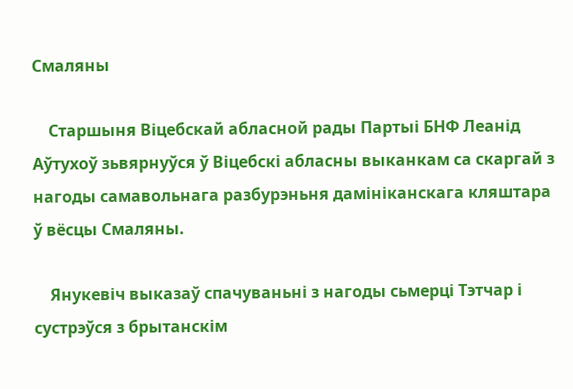Смаляны

    Старшыня Віцебскай абласной рады Партыі БНФ Леанід Аўтухоў зьвярнуўся ў Віцебскі абласны выканкам са скаргай з нагоды самавольнага разбурэньня дамініканскага кляштара ў вёсцы Смаляны.

    Янукевіч выказаў спачуваньні з нагоды сьмерці Тэтчар і сустрэўся з брытанскім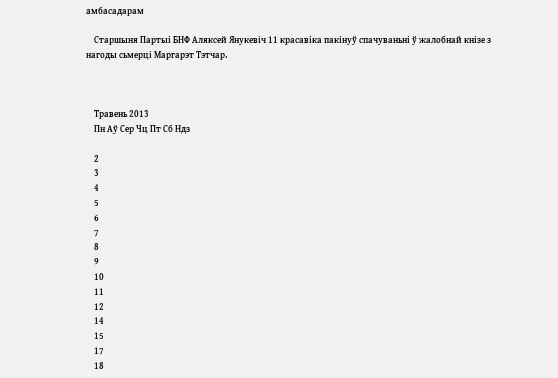амбасадарам

    Старшыня Партыі БНФ Аляксей Янукевіч 11 красавіка пакінуў спачуваньні ў жалобнай кнізе з нагоды сьмерці Маргарэт Тэтчар.



    Травень 2013
    Пн Аў Сер Чц Пт Сб Ндз

    2
    3
    4
    5
    6
    7
    8
    9
    10
    11
    12
    14
    15
    17
    18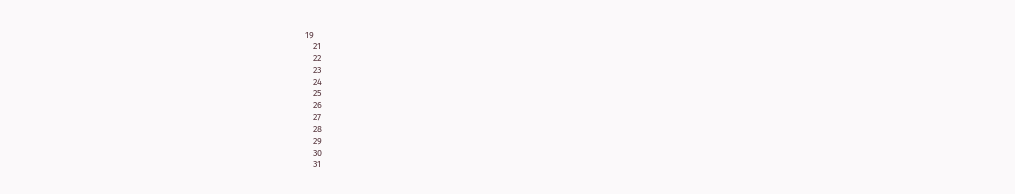19
    21
    22
    23
    24
    25
    26
    27
    28
    29
    30
    31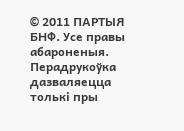© 2011 ПАРТЫЯ БНФ. Усе правы абароненыя. Перадрукоўка дазваляецца толькі пры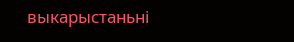выкарыстаньні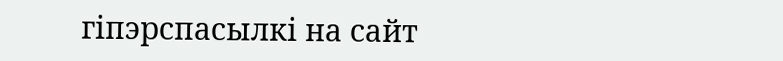гіпэрспасылкі на сайт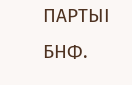ПАРТЫІ БНФ.